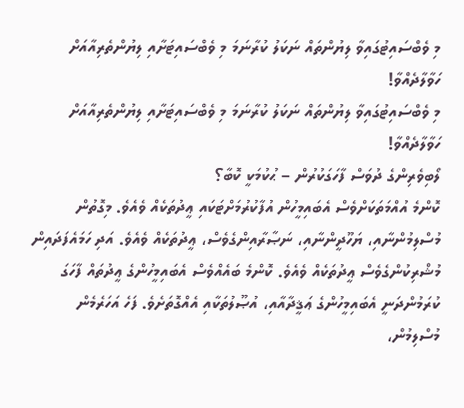މި ވެބްސައިޓުގައިވާ ލިޔުންތައް ނަކަލު ކުރާނަމަ މި ވެބްސައިޓަށާއި ލިޔުންތެރިއާއަށް ހަވާލާދެއްވާ!
މި ވެބްސައިޓުގައިވާ ލިޔުންތައް ނަކަލު ކުރާނަމަ މި ވެބްސައިޓަށާއި ލިޔުންތެރިއާއަށް ހަވާލާދެއްވާ!
ލޯބިވެރިންގެ ދުވަސް ފާހަގަކުރުން – ޙުކުމަކީ ކޮބާ؟
ކޮންމެ އުއްމަތަކަށްވެސް އެބައިމީހުން އުފާކުރުމަށްޓަކައި ޢީދުތަކެއް ވެއެވެ. މިގޮތުން މުސްލިމުންނާއި، ޔަހޫދީންނާއި، ނަޞާރާއިންގެވެސް، ޢީދުތަކެއް ވެއެވެ. އަދި ހަމައެފަދައިން މުޝްރިކުންގެވެސް ޢީދުތަކެއް ވެއެވެ. ކޮންމެ ބައެއްވެސް އެބައިމީހުންގެ ޢީދުތައް ފާހަގަ ކުރަމުންދަނީ އެބައިމީހުންގެ ޢަޤީދާއާއި، އުޞޫލުތަކާއި އެއްގޮތަށެވެ. ފަހެ އަހަރެމެން މުސްލިމުން،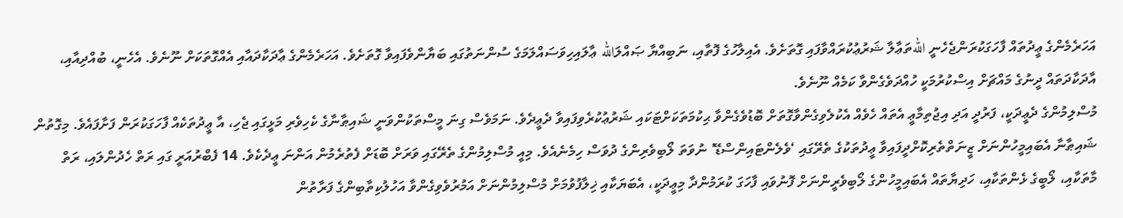އަހަރެމެންގެ ޢީދުތައް ފާހަގަކުރަންޖެހެނީ اللهތަޢާލާ ޝަރުޢުކުރައްވާފައި ގޮތަށެވެ. އެއިލާހުގެ ފޮތާއި، ނަބިއްޔާ ޞައްލަالله ޢާލައިހިވަސައްލަމަގެ ސުންނަތުގައި ބަޔާންވެފައިވާ ގޮތަށެވެ. އަހަރެމެންގެ ޢާދަކާދައާއި އެއްގޮތަކަށް ނޫނެވެ. އެހެނީ، ބުއްދިއާއި، އާދަކާދަތައް ދީނުގެ މައްޗަށް އިސްކުރުމަކީ ހުއްދަވެގެންވާ ކަމެއް ނޫނެވެ.
މުސްލިމުންގެ ދެޢީދަކީ، ފަރުދީ އަދި އިޖުތިމާޢީ އެތައް ހެވެއް އެކުލެވިގެންވާގޮތަށް ބޮޑުވެގެންވާ ޙިކުމަތަކަށްޓަކައި ޝަރުޢުކުރެވިފައިވާ ދެޢީދެވެ. ނަމަވެސް ގިނަ މީސްތަކުންވަނީ ޝައިޠާނާގެ ކެހިވެރި މަޅީގައި ޖެހި، އާ ޢީދުތަކެއް ފާހަގަކުރަން ފަށާފައެވެ. މިގޮތުން ޝައިޠާނާ އެބައިމީހުންނަށް ޒީނަތްތެރިކޮށްދީފައިވާ ޢީދުތަކުގެ ތެރޭގައި ‘ވެލެންޓައިންސްޑޭ’ ނުވަތަ ލޯބިވެރިންގެ ދުވަސް ހިމެނެއެވެ. މިއީ މުސްލިމުންގެ ތެރޭގައި ވަރަށް ބޮޑަށް ފެތުރެމުން އަންނަ ޢީދެކެވެ. 14 ފެބްރުއަރީ ގައި ރަތް ހެދުންލައި، ރަތް މާތަކާއި، ލޯބީގެ ޅެންތަކާއި، ހަދިޔާތައް އެބައިމީހުންގެ ލޯބިވެރީންނަށް ފޮނުވައި ފާހަގަ ކުރަމުންދާ މިޢީދަކީ، އެބަޔަކާއި ޚިލާފުވުމަށް މުސްލިމުންނަށް އަމުރުވެވިގެންވާ އަހުލުކިތާބިންގެ ފަރާތުން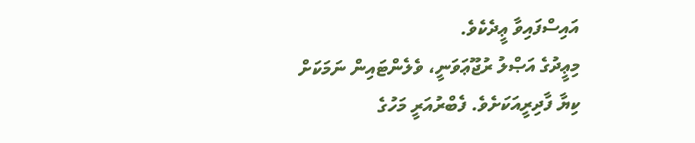އައިސްފައިވާ ޢީދެކެވެ.
މިޢީދުގެ އަޞްލު ރުޖޫޢަވަނީ، ވެލެންޓައިން ނަމަކަށް ކިޔާ ފާދިރީއަކަށެވެ. ފެބްރުއަރީ މަހުގެ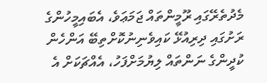މެދުތެރޭގައި ރޫމީންތައް ޖަމަޢަވެ، އެބައިމީހުންގެ ރަށުގައި ދިރިއުޅޭ ކައިވެނިނުކޮށްތިބޭ އަންހެން ކުދީންގެ ނަންތައް ލިޔުމަށްފަހު، އެއްޗަކަށް އެ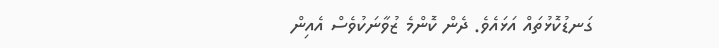ގަނޑުކޮޅުތައް އަޅައެވެ. ދެން ކޮންމެ ޒުވާނަކުވެސް އެއިން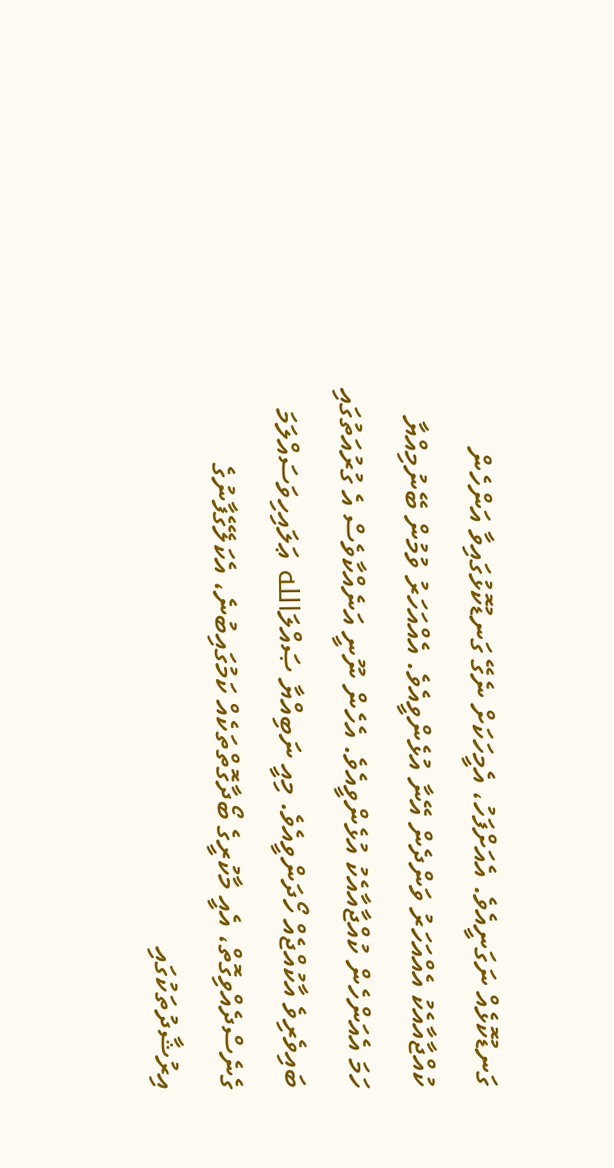ގަނޑުކޮޅެއް ނަގަނީއެވެ. އެއަށްފަހު، އެމީހަކަށް ނެގޭ ގަނޑުކޮޅުގައިވާ އަންހެން ކުއްޖާއާއެކު އެއްއަހަރު ވަންދެން އޭނާ އުޅެންވީއެވެ. އެއްއަހަރު ވުމުން ބޭނުމިއްޔާ ހަމަ އެއަންހެން ކުއްޖާއާއެކު އުޅެންވީއެވެ. އެހެން ނޫނީ އަނެއްކާވެސް އެ ގުރުއަތުގައި ބައިވެރިވެ އާކުއްޖެއް ހޯދަންވީއެވެ. މިއީ ނަބިއްޔާ ޞައްލަالله ޢަލައިހިވަސައްލަމަ ގެނެސްދެއްވިގޮތް، އެއީ މާކުރީގެ ބޯދާގޮތްތަކެއް ކަމުގައިބުނެ، އެކަލޭގެފާނުގެ އިރުޝާދުތަކުގައި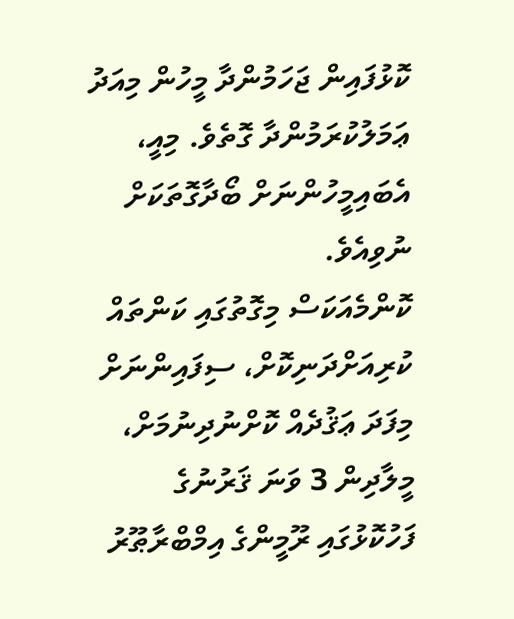ކޮޅުފައިން ޖަހަމުންދާ މީހުން މިއަދު ޢަމަލުކުރަމުންދާ ގޮތެވެ. މިއީ، އެބައިމީހުންނަށް ބޯދާގޮތަކަށް ނުވިއެވެ.
ކޮންމެއަކަސް މިގޮތުގައި ކަންތައް ކުރިއަށްދަނިކޮށް، ސިފައިންނަށް މިފަދަ ޢަޤުދެއް ކޮށްނުދިނުމަށް، މީލާދިން 3 ވަނަ ޤަރުނުގެ ފަހުކޮޅުގައި ރޫމީންގެ އިމްބްރާޠޫރު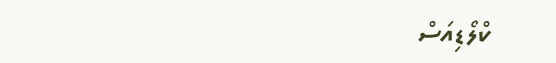ކްލޯޑިއަސް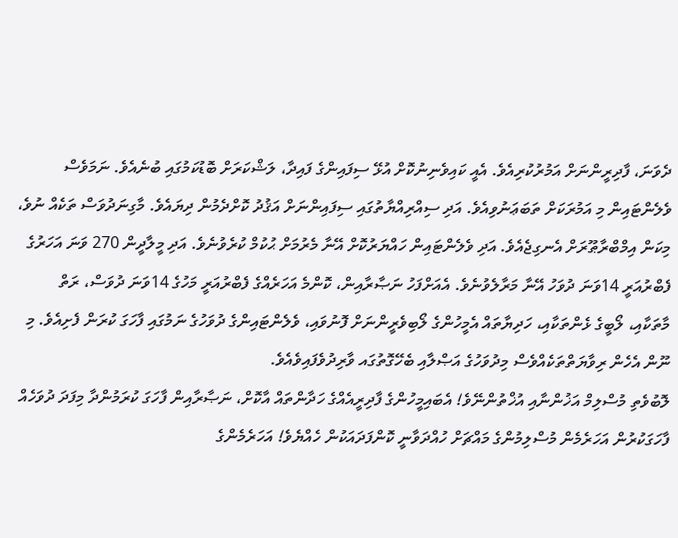ދެވަނަ، ފާދިރީންނަށް އަމުރުކުރިއެވެ. އެއީ ކައިވެނިނުކޮށް އުޅޭ ސިފައިންގެ ފައިދާ، ލަޝްކަރަށް ބޮޑުކަމުގައި ބުނެއެވެ. ނަމަވެސް ވެލެންޓައިން މި އަމުރަކަށް ތަބަޢަނުވިއެވެ. އަދި ސިއްރިއްޔާތުގައި ސިފައިންނަށް އަޤުދު ކޮށްދެމުން ދިޔައެވެ. މާގިނަދުވަސް ތަކެއް ނުވެ، މިކަން އިމްބްރާޠޫރަށް އެނގިޖެއެވެ. އަދި ވެލެންޓައިން ހައްޔަރުކޮށް އޭނާ މެރުމަށް ޙުކުމް ކުރެވުނެވެ. އަދި މީލާދީން 270 ވަނަ އަހަރުގެ ފެބްރުއަރީ 14ވަނަ ދުވަހު އޭނާ މަރާލެވުނެވެ. އެއަށްފަހު ނަޞާރާއިން، ކޮންމެ އަހަރެއްގެ ފެބްރުއަރީ މަހުގެ 14ވަނަ ދުވަސް، ރަތް މާތަކާއި، ލޯބީގެ ޅެންތަކާއި، ހަދިޔާތައް އެމީހުންގެ ލޯބިވެރީންނަށް ފޮނުވައި، ވެލެންޓައިންގެ ދުވަހުގެ ނަމުގައި ފާހަގަ ކުރަން ފެށިއެވެ. މި ނޫން އެހެން ރިވާޔަތްތަކެއްވެސް މިދުވަހުގެ އަޞްލާއި ބެހޭގޮތުގައ ވާރިދުވެފައިވެއެވެ.
ލޮބުވެތި މުސްލިމް އަޚުންނާއި އުޚްތުންނޭވެ! އެބައިމީހުންގެ ފާދިރީއެއްގެ ހަދާންތައް އާކޮށް، ނަޞާރާއިން ފާހަގަ ކުރަމުންދާ މިފަދަ ދުވަހެއް ފާހަގަކުރުން އަހަރެމެން މުސްލިމުންގެ މައްޗަށް ހުއްދަވާނީ ކޮންފަދައަކުން ހެއްޔެވެ! އަހަރެމެންގެ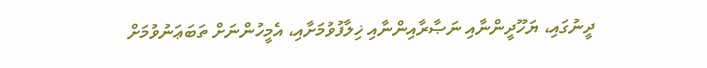ދީނުގައި، ޔަހޫދީންނާއި ނަޞާރާއިންނާއި ޚިލާފުވުމަށާއި، އެމީހުންނަށް ތަބަޢަނުވުމަށް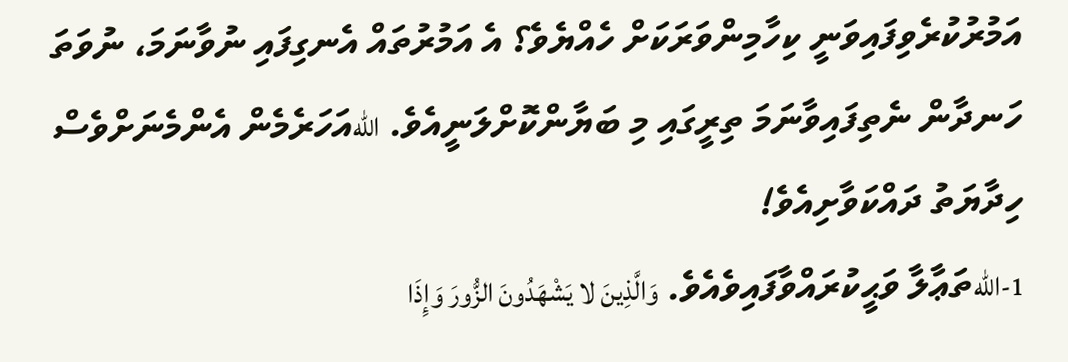އަމުރުކުރެވިފައިވަނީ ކިހާމިންވަރަކަށް ހެއްޔެވެ؟ އެ އަމުރުތައް އެނގިފައި ނުވާނަމަ، ނުވަތަ ހަނދާން ނެތިފައިވާނަމަ ތިރީގައި މި ބަޔާންކޮށްލަނީއެވެ. اللهއަހަރެމެން އެންމެނަށްވެސް ހިދާޔަތު ދައްކަވާށިއެވެ!
1-اللهތަޢާލާ ވަޙީކުރައްވާފައިވެއެވެ. وَالَّذِينَ لا يَشْهَدُونَ الزُّورَ وَإِذَا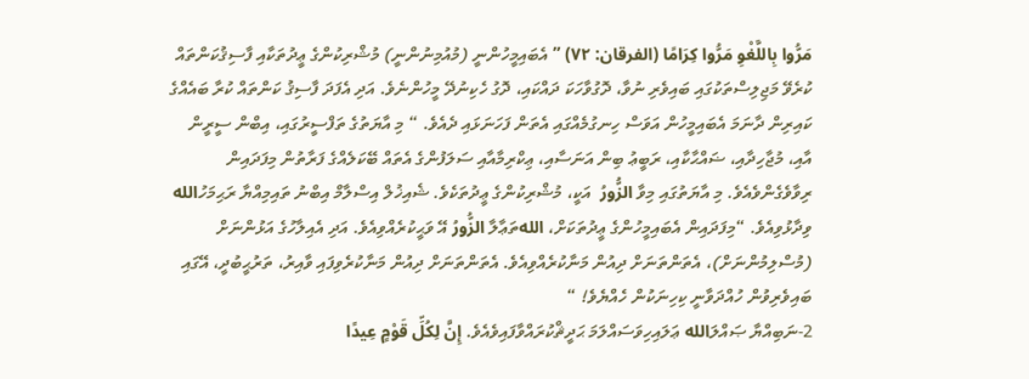مَرُّوا بِاللَّغْوِ مَرُّوا كِرَامًا (الفرقان: ٧٢) ” އެބައިމީހުންނީ (މުއުމިނުންނީ) މުޝްރިކުންގެ ޢީދުތަކާއި ފާސިޤުކަންތައް ކުރެވޭ މަޖިލިސްތަކުގައި ބައިވެރި ނުވާ، ދޮގުވާހަކަ ދައްކައި، ދޮގު ހެކިނުދޭ މީހުންނެވެ. އަދި އެފަދަ ފާސިޤު ކަންތައް ކުރާ ބައެއްގެ ކައިރިން ދާނަމަ އެބައިމީހުން އަވަސް ހިނގުމެއްގައި އެތަން ފަހަނަޅައި ދެއެވެ. “ މި އާޔަތުގެ ތަފްސީރުގައި، އިބްން ސީރީން އާއި، މުޖާހިދާއި، ޟައްޙާކާއި، ރަބީޢު ބިން އަނަސާއި، ޢިކްރިމާއާއި ސަލަފުންގެ އެތައް ބޭކަލެއްގެ ފަރާތުން މިފަދައިން ރިވާވެގެންވެއެވެ. މި އާޔަތުގައި މިވާ الزُّورُ  އަކީ، މުޝްރިކުންގެ ޢީދުތަކެވެ. ޝެއިޚުލް އިސްލާމް އިބްނު ތައިމިއްޔާ ރަޙިމަހުالله ވިދާޅުވިއެވެ. “މިފަދައިން އެބައިމީހުންގެ ޢީދުތަކަށް، اللهތަޢާލާ الزُّورُ އޭ ވަޙީކުރެއްވިއެވެ. އަދި އެއިލާހުގެ އަޅުންނަށް (މުސްލިމުންނަށް)، އެތަންތަނަށް ދިއުން މަނާކުރެއްވިއެވެ. އެތަންތަނަށް ދިއުން މަނާކުރެވިފައި ވާއިރު، ތަރުޙީބުދީ، އޭގައި ބައިވެރިވުން ހުއްދަވާނީ ކިހިނަކުން ހެއްޔެވެ! “
2-ނަބިއްޔާ ޞައްލަالله ޢަލައިހިވަސައްލަމަ ޙަދީޘްކުރައްވާފައިވެއެވެ. إِنَّ لِكُلِّ قَوْمٍ عِيدًا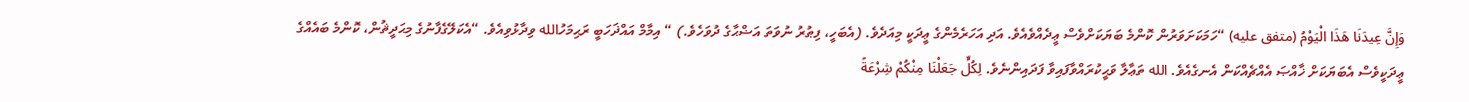وَإِنَّ عِيدَنَا هَذَا الْيَوْمُ (متفق عليه) “ހަމަކަށަވަރުން ކޮންމެ ބަޔަކަށްވެސް ޢީދެއްވެއެވެ. އަދި އަހަރެމެންގެ ޢީދަކީ މިއަދެވެ. (އެބަހީ، ފިޠުރު ނުވަތަ އަޟްޙާގެ ދުވަހެވެ.) “ އިމާމް އައްޛަހަބީ ރަޙިމަހުالله ވިދާޅުވިއެވެ. “އެކަލޭގެފާނުގެ މިޙަދީޘުން، ކޮންމެ ބައެއްގެ ޢީދަކީވެސް އެބަޔަކަށް ޚާއްޞަ އެއްޗެއްކަން އެނގެއެވެ. الله ތަޢާލާ ވަޙީކުރައްވާފައިވާ ފަދައިންނެވެ. لِكُلٍّ جَعَلْنَا مِنْكُمْ شِرْعَةً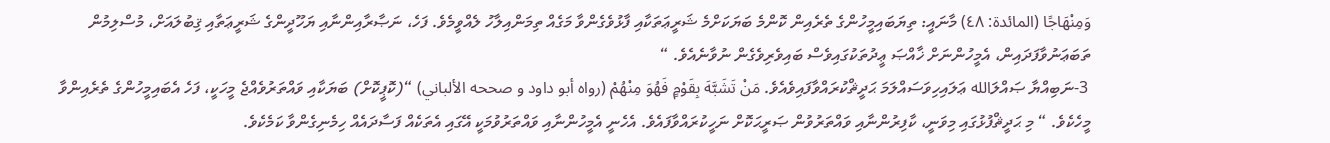وَمِنْهَاجًا (المائدة: ٤٨) މާނައީ: ތިޔަބައިމީހުންގެ ތެރެއިން ކޮންމެ ބަޔަކަށްމެ ޝަރީޢަތަކާއި ފާޅުވެގެންވާ މަގެއް ތިމަންއިލާހު ލެއްވީމެވެ. ފަހެ، ނަޞާރާއިންނާއި ޔަހޫދީންގެ ޝަރީޢަތާއި ޤިބުލައަށް، މުސްލިމުން ތަބަޢަނުވާފަދައިން، އެމީހުންނަށް ޚާއްޞަ ޢީދުތަކުގައިވެސް ބައިވެރިވެގެން ނުވާނެއެވެ. “
 3-ނަބިއްޔާ ޞައްލަالله ޢަލައިހިވަސައްލަމަ ޙަދީޘްކުރައްވާފައިވެއެވެ. مَنْ تَشَبَّهَ بِقَوْمٍ فَهُوَ مِنْهُمْ (رواه أبو داود و صححه الألباني) “(ކޮޕީކޮށް) ބަޔަކާއި ވައްތަރުވެއްޖެ މީހަކީ، ފަހެ އެބައިމީހުންގެ ތެރެއިންވާ މީހެކެވެ. “ މި ޙަދީޘްފުޅުގައި މިވަނީ، ކާފިރުންނާއި ވައްތަރުވުން ޞަރީޙަކޮށް ނަހީކުރައްވާފައެވެ. އެހެނީ އެމީހުންނާއި ވައްތަރުވުމަކީ އޭގައި އެތަކެއް ފަސާދައެއް ހިމެނިގެންވާ ކަމެކެވެ.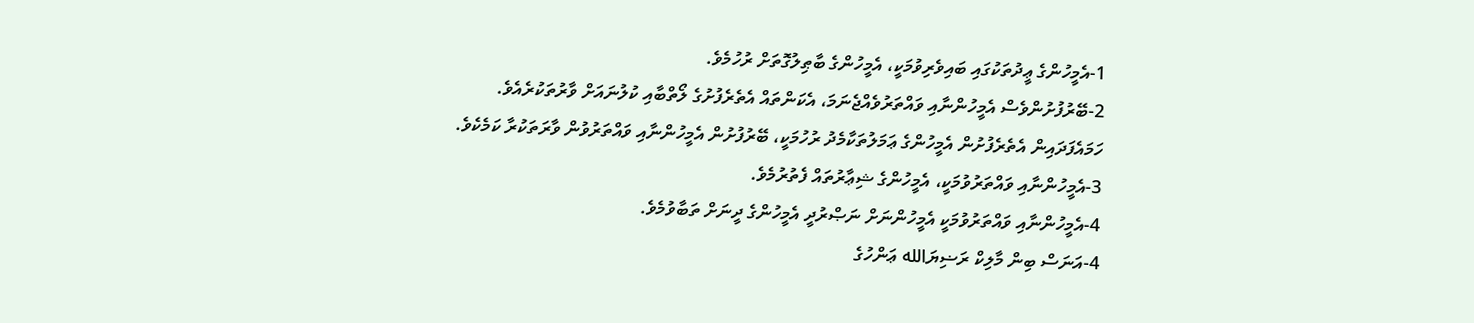1-އެމީހުންގެ ޢީދުތަކުގައި ބައިވެރިވުމަކީ، އެމީހުންގެ ބާޠިލުގޮތަށް ރުހުމެވެ.
2-ބޭރުފުށުންވެސް އެމީހުންނާއި ވައްތަރުވެއްޖެނަމަ، އެކަންތައް އެތެރެފުށުގެ ލޯތްބާއި ކުލުނައަށް ވާރުތަކުރެއެވެ. ހަމައެފަދައިން އެތެރެފުށުން އެމީހުންގެ ޢަމަލުތަކާމެދު ރުހުމަކީ، ބޭރުފުށުން އެމީހުންނާއި ވައްތަރުވުން ވާރަތަކުރާ ކަމެކެވެ.
3-އެމީހުންނާއި ވައްތަރުވުމަކީ، އެމީހުންގެ ޝިޢާރުތައް ފެތުރުމެވެ.
4-އެމީހުންނާއި ވައްތަރުވުމަކީ އެމީހުންނަށް ނަޞްރުދީ އެމީހުންގެ ދީނަށް ތަބާވުމެވެ.
4-އަނަސް ބިން މާލިކް ރަޟިޔަالله ޢަންހުގެ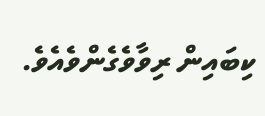ކިބައިން ރިވާވެގެންވެއެވެ.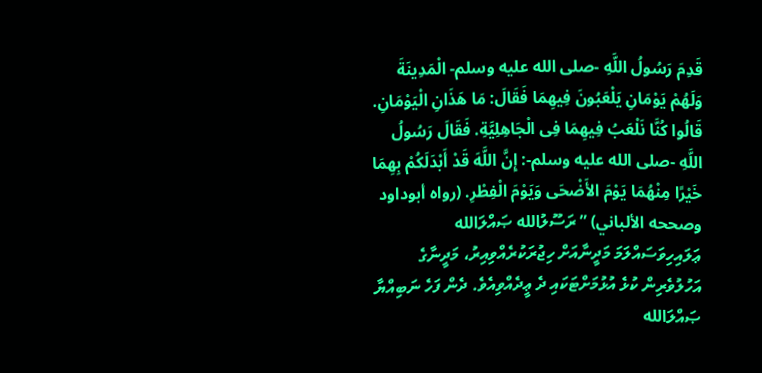قَدِمَ رَسُولُ اللَّهِ -صلى الله عليه وسلم- الْمَدِينَةَ وَلَهُمْ يَوْمَانِ يَلْعَبُونَ فِيهِمَا فَقَالَ: مَا هَذَانِ الْيَوْمَانِ. قَالُوا كُنَّا نَلْعَبُ فِيهِمَا فِى الْجَاهِلِيَّةِ. فَقَالَ رَسُولُ اللَّهِ -صلى الله عليه وسلم-: إِنَّ اللَّهَ قَدْ أَبْدَلَكُمْ بِهِمَا خَيْرًا مِنْهُمَا يَوْمَ الأَضْحَى وَيَوْمَ الْفِطْرِ. (رواه أبوداود وصححه الألباني) ” ރަސޫލުالله ޞައްލަالله ޢަލައިހިވަސައްލަމަ މަދީނާއަށް ހިޖުރަކުރެއްވިއިރު، މަދީނާގެ އަހުލުވެރިން ކުޅެ އުޅުމަށްޓަކައި ދެ ޢީދެއްވިއެވެ. ދެން ފަހެ ނަބިއްޔާ ޞައްލަالله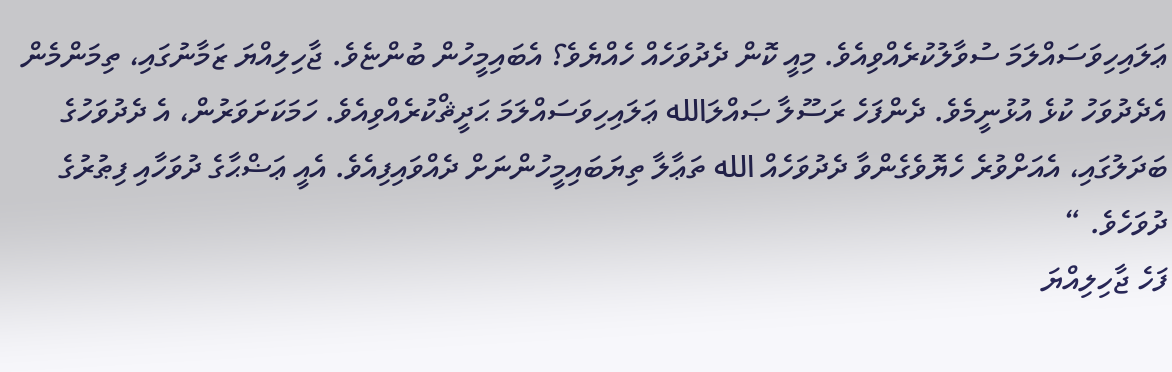ޢަލައިހިވަސައްލަމަ ސުވާލުކުރެއްވިއެވެ. މިއީ ކޮން ދެދުވަހެއް ހެއްޔެވެ؟ އެބައިމީހުން ބުންޏެވެ. ޖާހިލިއްޔަ ޒަމާނުގައި، ތިމަންމެން އެދެދުވަހު ކުޅެ އުޅުނީމެވެ. ދެންފަހެ ރަސޫލާ ޞައްލަالله ޢަލައިހިވަސައްލަމަ ޙަދީޘްކުރެއްވިއެވެ. ހަމަކަށަވަރުން، އެ ދެދުވަހުގެ ބަދަލުގައި، އެއަށްވުރެ ހެޔޮވެގެންވާ ދެދުވަހެއް الله ތަޢާލާ ތިޔަބައިމީހުންނަށް ދެއްވައިފިއެވެ. އެއީ ޢަޟްޙާގެ ދުވަހާއި ފިޠުރުގެ ދުވަހެވެ. “
ފަހެ ޖާހިލިއްޔަ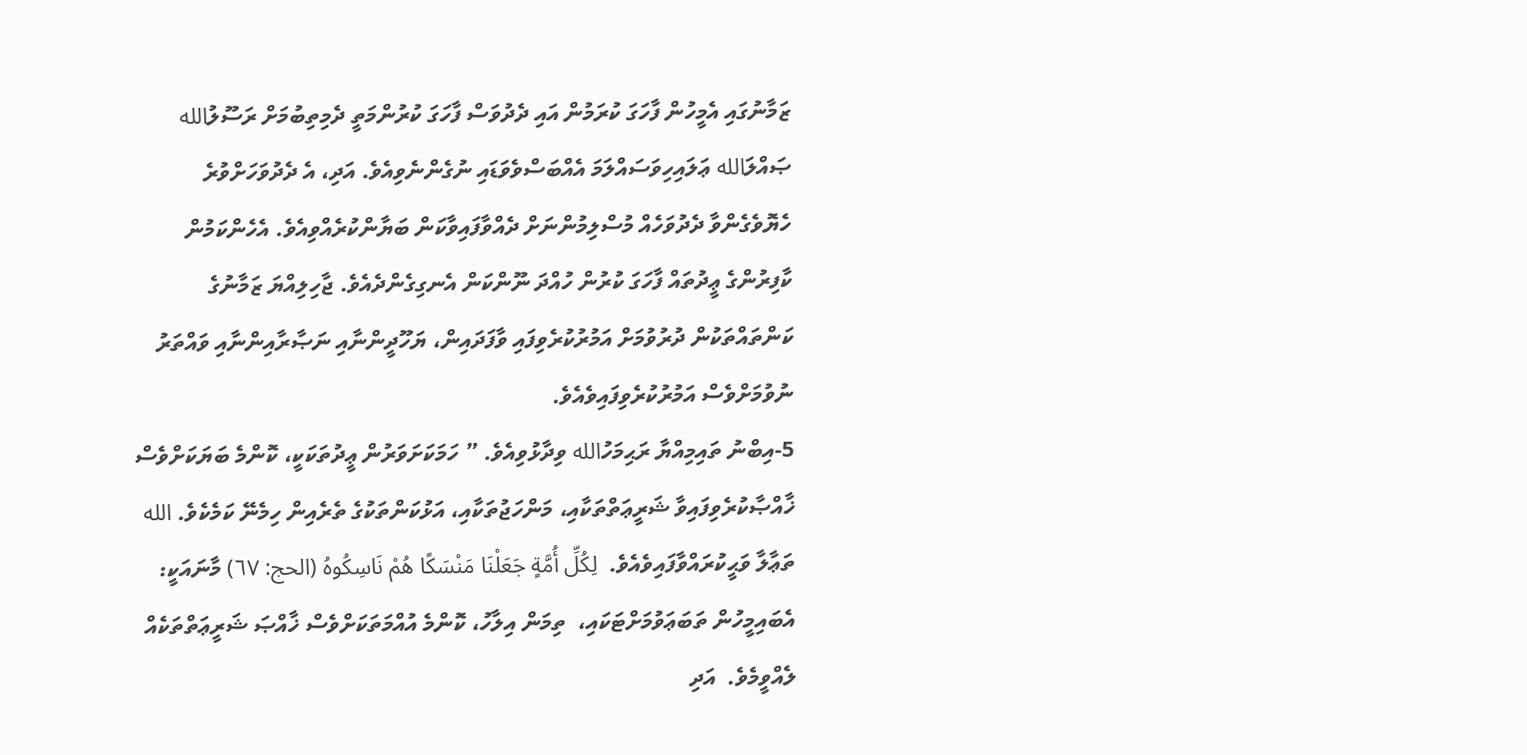ޒަމާނުގައި އެމީހުން ފާހަގަ ކުރަމުން އައި ދެދުވަސް ފާހަގަ ކުރުންމަތީ ދެމިތިބުމަށް ރަސޫލުالله ޞައްލަالله ޢަލައިހިވަސައްލަމަ އެއްބަސްވެވަޑައި ނުގެންނެވިއެވެ. އަދި، އެ ދެދުވަހަށްވުރެ ހެޔޮވެގެންވާ ދެދުވަހެއް މުސްލިމުންނަށް ދެއްވާފައިވާކަން ބަޔާންކުރެއްވިއެވެ. އެހެންކަމުން ކާފިރުންގެ ޢީދުތައް ފާހަގަ ކުރުން ހުއްދަ ނޫންކަން އެނގިގެންދެއެވެ. ޖާހިލިއްޔަ ޒަމާނުގެ ކަންތައްތަކުން ދުރުވުމަށް އަމުރުކުރެވިފައި ވާފަދައިން، ޔަހޫދީންނާއި ނަޞާރާއިންނާއި ވައްތަރު ނުވުމަށްވެސް އަމުރުކުރެވިފައިވެއެވެ.
5-އިބްނު ތައިމިއްޔާ ރަޙިމަހުالله ވިދާޅުވިއެވެ. ” ހަމަކަށަވަރުން ޢީދުތަކަކީ، ކޮންމެ ބަޔަކަށްވެސް ޚާއްޞާކުރެވިފައިވާ ޝަރީޢަތްތަކާއި، މަންހަޖުތަކާއި، އަޅުކަންތަކުގެ ތެރެއިން ހިމެނޭ ކަމެކެވެ. الله ތަޢާލާ ވަޙީކުރައްވާފައިވެއެވެ.  لِكُلِّ أُمَّةٍ جَعَلْنَا مَنْسَكًا هُمْ نَاسِكُوهُ (الحج: ٦٧) މާނައަކީ: އެބައިމީހުން ތަބަޢަވުމަށްޓަކައި،  ތިމަން އިލާހު، ކޮންމެ އުއްމަތަކަށްވެސް ޚާއްޞަ ޝަރީޢަތްތަކެއް ލެއްވީމެވެ.  އަދި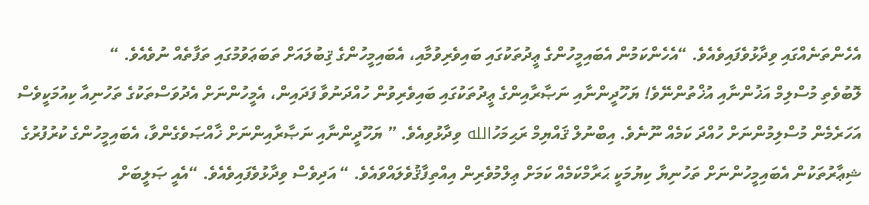އެހެންތަނެއްގައި ވިދާޅުވެފައިވެއެވެ. “އެހެންކަމުން އެބައިމީހުންގެ ޢީދުތަކުގައި ބައިވެރިވުމާއި، އެބައިމީހުންގެ ޤިބުލައަށް ތަބަޢަވުމުގައި ތަފާތެއް ނުވެއެވެ. “
ލޮބުވެތި މުސްލިމް އަޚުންނާއި އުޚްތުންނޭވެ! ޔަހޫދީންނާއި ނަޞާރާއިންގެ ޢީދުތަކުގައި ބައިވެރިވުން ހުއްދަނުވާ ފަދައިން، އެމީހުންނަށް އެދުވަސްތަކުގެ ތަހުނިއާ ކިއުމަކީވެސް އަހަރެމެން މުސްލިމުންނަށް ހުއްދަ ކަމެއް ނޫނެވެ. އިބްނުލް ޤައްޔިމް ރަޙިމަހުالله ވިދާޅުވިއެވެ. ” ޔަހޫދީންނާއި ނަޞާރާއިންނަށް ޚާއްޞަވެގެންވާ، އެބައިމީހުންގެ ކުރުފުރުގެ ޝިޢާރުތަކުން އެބައިމީހުންނަށް ތަހުނިޔާ ކިޔުމަކީ ޙަރާމްކަމެއް ކަމަށް ޢިލްމުވެރިން އިއްތިފާޤުވެލައްވައެވެ. “ އަދިވެސް ވިދާޅުވެފައިވެއެވެ. “އެއީ ޞަލީބަށް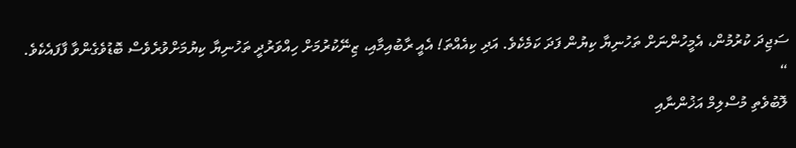ސަޖިދަ ކުރުމުން، އެމީހުންނަށް ތަހުނިޔާ ކިޔުން ފަދަ ކަމެކެވެ. އަދި ކިއެއްތަ! އެއީ ރާބުއިމާއި، ޒިނޭކުރުމަށް ހިއްވަރުދީ ތަހުނިޔާ ކިޔުމަށްވުރެވެސް ބޮޑުވެގެންވާ ފާފައެކެވެ. “
ލޮބުވެތި މުސްލިމް އަޚުންނާއި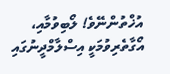އުޚްތުންނޭވެ! ލޯބިވުމާއި، އޯގާތެރިވުމަކީ އިސްލާމްދީނުގައި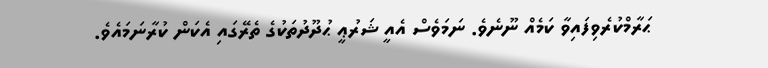ޙަރާމްކުރެވިފައިވާ ކަމެއް ނޫނެވެ. ނަމަވެސް އެއީ ޝަރުޢީ ޙުދޫދުތަކުގެ ތެރޭގައި އެކަން ކުރާނަމައެވެ.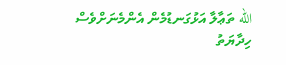الله ތަޢާލާ އަޅުގަނޑުމެން އެންމެނަށްވެސް ހިދާޔަތު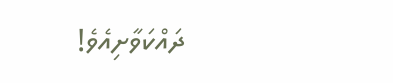ދައްކަވާށިއެވެ!